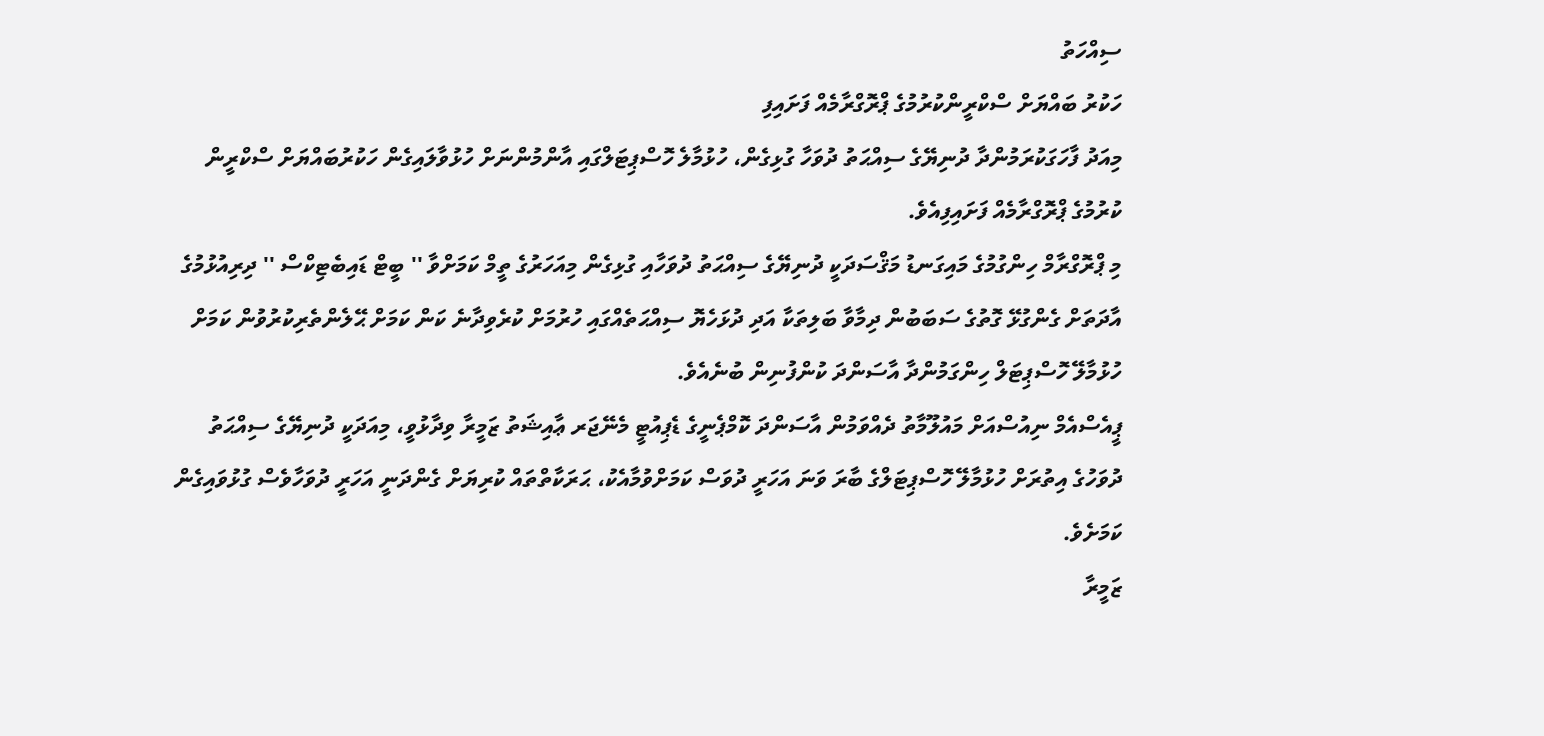ސިއްހަތު
ހަކުރު ބައްޔަށް ސްކްރީންކުރުމުގެ ޕްރޮގްރާމެއް ފަށައިފި
މިއަދު ފާހަގަކުރަމުންދާ ދުނިޔޭގެ ސިއްޙަތު ދުވަހާ ގުޅިގެން، ހުޅުމާލެ ހޮސްޕިޓަލްގައި އާންމުންނަށް ހުޅުވާލައިގެން ހަކުރުބައްޔަށް ސްކްރީން ކުރުމުގެ ޕްރޮގްރާމެއް ފަށައިފިއެވެ.
މި ޕްރޮގްރާމް ހިންގުމުގެ މައިގަނޑު މަޤްސަދަކީ ދުނިޔޭގެ ސިއްޙަތު ދުވަހާއި ގުޅިގެން މިއަހަރުގެ ތީމް ކަމަށްވާ '' ބީޓް ޑައިބެޓިކްސް '' ދިރިއުޅުމުގެ އާދަތަށް ގެންގުޅޭ ގޮތުގެ ސަބަބުން ދިމާވާ ބަލިތަކާ އަދި ދުޅަހެޔޮ ސިއްޙަތެއްގައި ހުރުމަށް ކުރެވިދާނެ ކަން ކަމަށް ޙޭލެންތެރިކުރުވުން ކަމަށް ހުޅުމާލޭ ހޮސްޕިޓަލް ހިންގަމުންދާ އާސަންދަ ކުންފުނިން ބުނެއެވެ.
ޕީއެސްއެމް ނިއުސްއަށް މައުލޫމާތު ދެއްވަމުން އާސަންދަ ކޮމްޕެނީގެ ޑެޕިއުޓީ މެނޭޖަރ ޢާއިޝަތު ޒަމީރާ ވިދާޅުވީ، މިއަދަކީ ދުނިޔޭގެ ސިއްޙަތު ދުވަހުގެ އިތުރަށް ހުޅުމާލޭ ހޮސްޕިޓަލްގެ ބާރަ ވަނަ އަހަރީ ދުވަސް ކަމަށްވުމާއެކު، ޙަރަކާތްތައް ކުރިޔަށް ގެންދަނީ އަހަރީ ދުވަހާވެސް ގުޅުވައިގެން ކަމަށެވެ.
ޒަމީރާ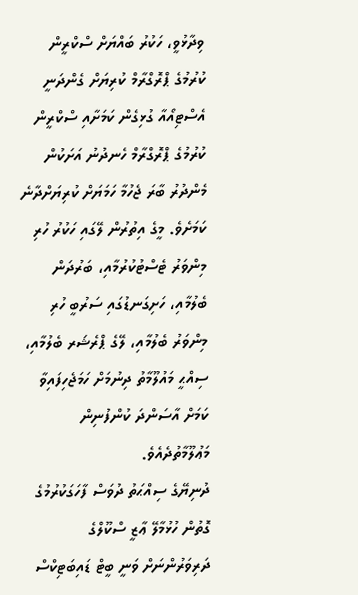ވިދާޅުވީ، ހަކުރު ބައްޔަށް ސްކްރީން ކުރުމުގެ ޕްރޮގްރާމް ކުރިޔަށް ގެންދަނީ އެސްޓިއޯއާ ގުޅިގެން ކަމަށާއި ސްކްރީން ކުރުމުގެ ޕްރޮގްރާމް ހެނދުނު އަށަކުން މެންދުރު ބާރަ ޖެހުމާ ހަމަޔަށް ކުރިޔަށްދާނެ ކަމަށެވެ. މީގެ އިތުރުން ލޭގައި ހަކުރު ހުރި މިންވަރު ޓެސްޓުކުރުމާއި، ބަރުދަން ބެލުމާއި، ހަށިގަނޑުގައި ސަރުބީ ހުރި މިންވަރު ބެލުމާއި، ލޭގެ ޕްރެޝަރ ބެލުމާއި، ސިއްޙީ މައުލޫމާތު ދިނުމަށް ހަމަޖެހިފައިވާ ކަމަށް އާސަންދަ ކުންފުނިން މަޢުލޫމާތުދެއެވެ.
ދުނިޔޭގެ ސިއްޙަތު ދުވަސް ފާހަގަކުރުމުގެ ގޮތުން ހުޅުމާލޭ ޢާޒީ ސްކޫލްގެ ދަރިވަރުންނަށް ވަނީ ބީޓް ޑައިބަޓިކްސް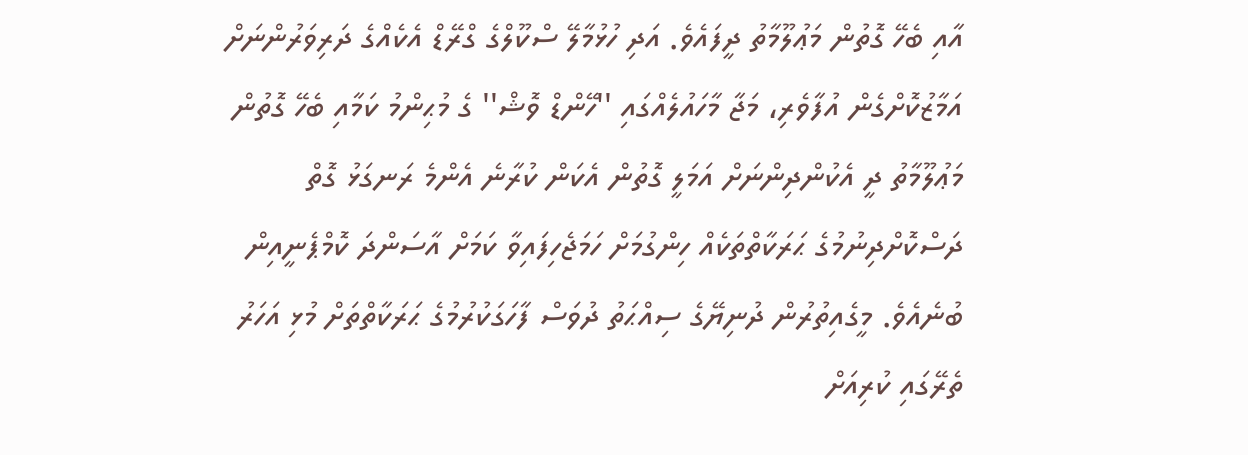އާއި ބެހޭ ގޮތުން މަޢުލޫމާތު ދީފައެވެ. އަދި ހުޅުމާލޭ ސްކޫލްގެ ގްރޭޑް އެކެއްގެ ދަރިވަރުންނަށް އަމާޒުކޮށްގެން އުފާވެރި، މަޖާ މާހައުލެއްގައި ''ހޭންޑް ވޮޝް'' ގެ މުޙިންމު ކަމާއި ބެހޭ ގޮތުން މަޢުލޫމާތު ދީ އެކުންދިންނަށް އަމަލީ ގޮތުން އެކަން ކުރާނެ އެންމެ ރަނގަޅު ގޮތް ދަސްކޮށްދިނުމުގެ ޙަރަކާތްތަކެއް ހިންގުމަށް ހަމަޖެހިފައިވާ ކަމަށް އާސަންދަ ކޮމްޕެނީއިން ބުނެއެވެ. މީގެއިތުރުން ދުނިޔޭގެ ސިއްޙަތު ދުވަސް ފާހަގަކުރުމުގެ ޙަރަކާތްތަށް މުޅި އަހަރު ތެރޭގައި ކުރިއަށް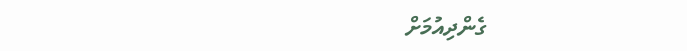ގެންދިއުމަށް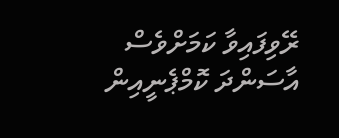ރޭވިފައިވާ ކަމަށްވެސް އާސަންދަ ކޮމްޕެނީއިން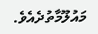މައުލޫމާތުދެއެވެ.